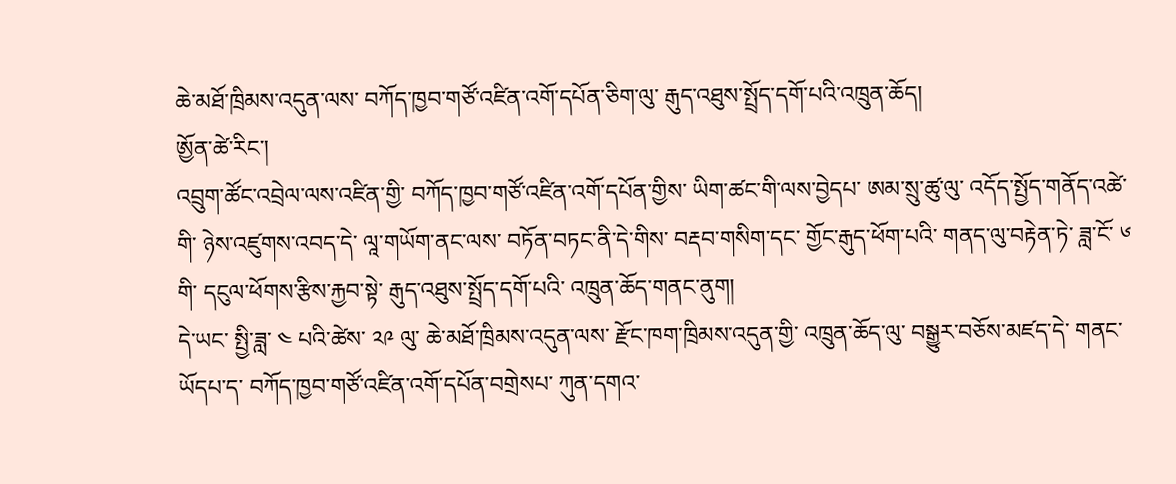ཆེ་མཐོ་ཁྲིམས་འདུན་ལས་ བཀོད་ཁྱབ་གཙོ་འཛིན་འགོ་དཔོན་ཅིག་ལུ་ རྒུད་འཐུས་སྤྲོད་དགོ་པའི་འཁྲུན་ཆོད།
ཨྱོན་ཚེ་རིང་།
འབྲུག་ཚོང་འབྲེལ་ལས་འཛིན་གྱི་ བཀོད་ཁྱབ་གཙོ་འཛིན་འགོ་དཔོན་གྱིས་ ཡིག་ཚང་གི་ལས་བྱེདཔ་ ཨམ་སྲུ་ཚུ་ལུ་ འདོད་སྤྱོད་གནོད་འཚེ་གི་ ཉེས་འཛུགས་འབད་དེ་ ལཱ་གཡོག་ནང་ལས་ བཏོན་བཏང་ནི་དེ་གིས་ བརྡབ་གསིག་དང་ གྱོང་རྒུད་ཕོག་པའི་ གནད་ལུ་བརྟེན་ཏེ་ ཟླ་ངོ་ ༦ གི་ དངུལ་ཕོགས་རྩིས་རྐྱབ་སྟེ་ རྒུད་འཐུས་སྤྲོད་དགོ་པའི་ འཁྲུན་ཆོད་གནང་ནུག།
དེ་ཡང་ སྤྱི་ཟླ་ ༤ པའི་ཚེས་ ༢༩ ལུ་ ཆེ་མཐོ་ཁྲིམས་འདུན་ལས་ རྫོང་ཁག་ཁྲིམས་འདུན་གྱི་ འཁྲུན་ཆོད་ལུ་ བསྒྱུར་བཅོས་མཛད་དེ་ གནང་ཡོདཔ་ད་ བཀོད་ཁྱབ་གཙོ་འཛིན་འགོ་དཔོན་བགྲེསཔ་ ཀུན་དགའ་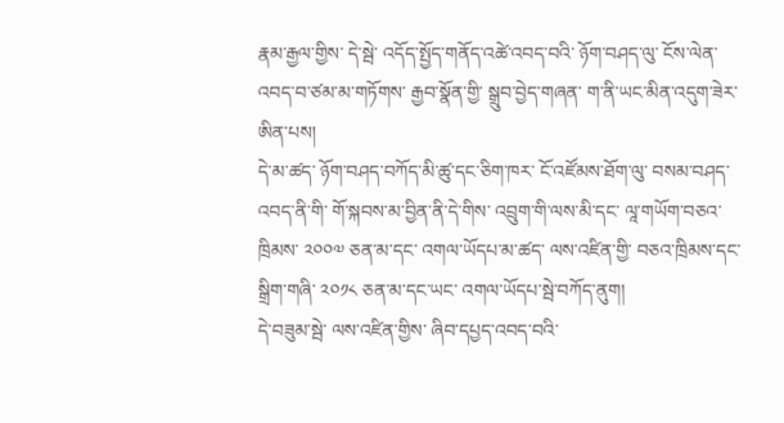རྣམ་རྒྱལ་གྱིས་ དེ་སྦེ་ འདོད་སྤྱོད་གནོད་འཚེ་འབད་བའི་ ཉོག་བཤད་ལུ་ ངོས་ལེན་འབད་བ་ཙམ་མ་གཏོགས་ རྒྱབ་སྣོན་གྱི་ སྒྲུབ་བྱེད་གཞན་ ག་ནི་ཡང་མིན་འདུག་ཟེར་ཨིན་པས།
དེ་མ་ཚད་ ཉོག་བཤད་བཀོད་མི་ཚུ་དང་ཅིག་ཁར་ ངོ་འཛོམས་ཐོག་ལུ་ བསམ་བཤད་འབད་ནི་གི་ གོ་སྐབས་མ་བྱིན་ནི་དེ་གིས་ འབྲུག་གི་ལས་མི་དང་ ལཱ་གཡོག་བཅའ་ཁྲིམས་ ༢༠༠༧ ཅན་མ་དང་ འགལ་ཡོདཔ་མ་ཚད་ ལས་འཛིན་གྱི་ བཅའ་ཁྲིམས་དང་ སྒྲིག་གཞི་ ༢༠༡༨ ཅན་མ་དང་ཡང་ འགལ་ཡོདཔ་སྦེ་བཀོད་ནུག།
དེ་བཟུམ་སྦེ་ ལས་འཛིན་གྱིས་ ཞིབ་དཔྱད་འབད་བའི་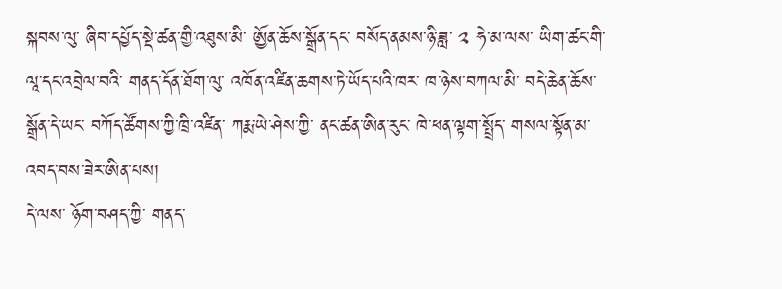སྐབས་ལུ་ ཞིབ་དཔྱོད་སྡེ་ཚན་གྱི་འཐུས་མི་ ཨྱོན་ཆོས་སྒྲོན་དང་ བསོད་ནམས་ཉི་ཟླ་ ༢ ཧེ་མ་ལས་ ཡིག་ཚང་གི་ ལཱ་དང་འབྲེལ་བའི་ གནད་དོན་ཐོག་ལུ་ འཁོན་འཛིན་ཆགས་ཏེ་ཡོད་པའི་ཁར་ ཁ་ཉེས་བཀལ་མི་ བདེ་ཆེན་ཆོས་སྒྲོན་དེ་ཡང་ བཀོད་ཚོགས་ཀྱི་ཁྲི་འཛིན་ ཀརྨ་ཡེ་ཤེས་ཀྱི་ ནང་ཚན་ཨིན་རུང་ ཁེ་ཕན་ལྟག་སྤྲོད་ གསལ་སྟོན་མ་འབད་བས་ཟེར་ཨིན་པས།
དེ་ལས་ ཉོག་བཤད་ཀྱི་ གནད་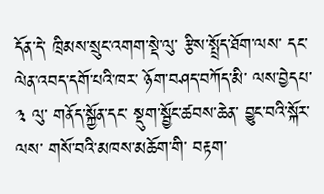དོན་དེ་ ཁྲིམས་སྲུང་འགག་སྡེ་ལུ་ རྩིས་སྤྲོད་ཐོག་ལས་ དང་ལེན་འབད་དགོ་པའི་ཁར་ ཉོག་བཤད་བཀོད་མི་ ལས་བྱེདཔ་ ༣ ལུ་ གནོད་སྐྱོན་དང་ སྡུག་སྦྱོང་ཚབས་ཆེན་ བྱུང་བའི་སྐོར་ལས་ གསོ་བའི་མཁས་མཆོག་གི་ བརྟག་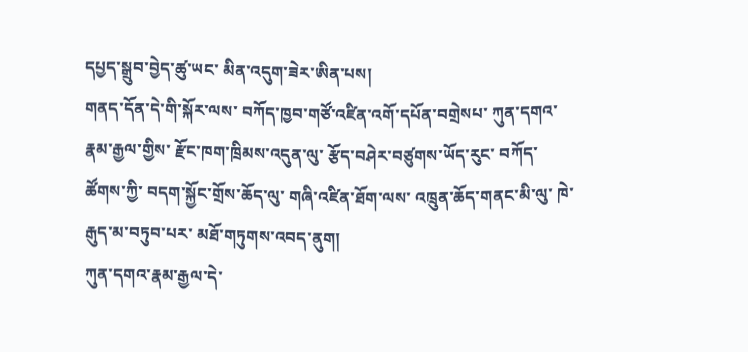དཔྱད་སྒྲུབ་བྱེད་ཚུ་ཡང་ མིན་འདུག་ཟེར་ཨིན་པས།
གནད་དོན་དེ་གི་སྐོར་ལས་ བཀོད་ཁྱབ་གཙོ་འཛིན་འགོ་དཔོན་བགྲེསཔ་ ཀུན་དགའ་རྣམ་རྒྱལ་གྱིས་ རྫོང་ཁག་ཁྲིམས་འདུན་ལུ་ རྩོད་བཤེར་བཙུགས་ཡོད་རུང་ བཀོད་ཚོགས་ཀྱི་ བདག་སྐྱོང་གྲོས་ཆོད་ལུ་ གཞི་འཛིན་ཐོག་ལས་ འཁྲུན་ཆོད་གནང་མི་ལུ་ ཁེ་རྒུད་མ་བཏུབ་པར་ མཐོ་གཏུགས་འབད་ནུག།
ཀུན་དགའ་རྣམ་རྒྱལ་དེ་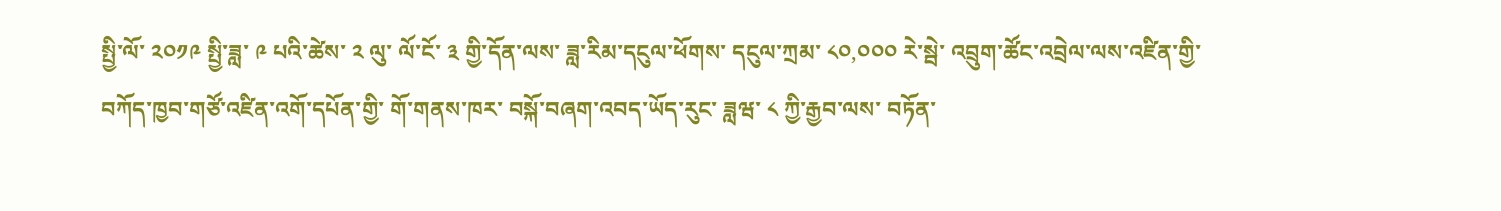སྤྱི་ལོ་ ༢༠༡༩ སྤྱི་ཟླ་ ༩ པའི་ཚེས་ ༢ ལུ་ ལོ་ངོ་ ༣ གྱི་དོན་ལས་ ཟླ་རིམ་དངུལ་ཕོགས་ དངུལ་ཀྲམ་ ༨༠,༠༠༠ རེ་སྦེ་ འབྲུག་ཚོང་འབྲེལ་ལས་འཛིན་གྱི་ བཀོད་ཁྱབ་གཙོ་འཛིན་འགོ་དཔོན་གྱི་ གོ་གནས་ཁར་ བསྐོ་བཞག་འབད་ཡོད་རུང་ ཟླཝ་ ༨ ཀྱི་རྒྱབ་ལས་ བཏོན་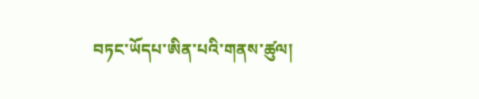བཏང་ཡོདཔ་ཨིན་པའི་གནས་ཚུལ།